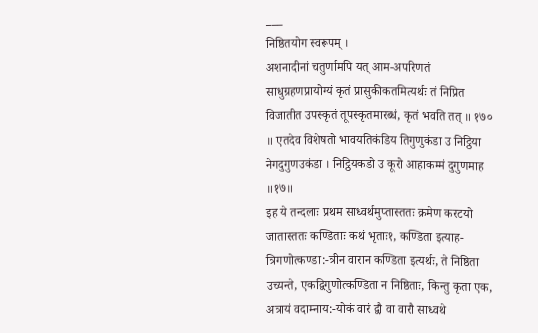___
निष्ठितयोग स्वरूपम् ।
अशनादीनां चतुर्णामपि यत् आम-अपरिणतं साधुग्रहणप्रायोग्यं कृतं प्रासुकीकतमित्यर्थः तं निप्रित विजातीत उपस्कृतं तूपस्कृतमारब्धं, कृतं भवति तत् ॥ १७० ॥ एतदेव विशेषतो भावयतिकंडिय तिगुणुकंडा उ निट्ठिया नेगदुगुणउकंडा । निट्ठियकडो उ कूरो आहाकम्मं दुगुणमाह ॥१७॥
इह ये तन्दलाः प्रथम साध्वर्थमुप्तास्ततः क्रमेण करटयो जातास्ततः कण्डिताः कथं भृताः१, कण्डिता इत्याह-त्रिगणोत्कण्डा:-त्रीन वारान कण्डिता इत्यर्थः, ते निष्ठिता उच्यन्ते, एकद्विगुणोत्कण्डिता न निष्ठिताः, किन्तु कृता एक, अत्रायं वदाम्नाय:-योकं वारं द्वौ वा वारौ साध्वथे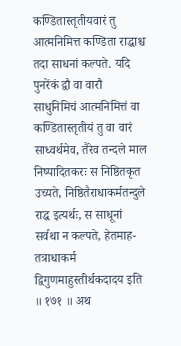कण्डितास्तृतीयवारं तु आत्मनिमित्त कण्डिता राद्धाश्च तदा साधनां कल्पते. यदि पुनरेंकं द्वौ वा वारौ साधुनिमिचं आत्मनिमित्तं वा कण्डितास्तृतीयं तु वा वारं साध्वर्थमेव, तैरेव तन्दले माल निष्पादितकरः स निष्ठितकृत उच्यते, निष्ठितैराधाकर्मतन्दुले राद्ध इत्यर्थः, स साधूनां सर्वथा न कल्पते, हेतमाह-तत्राधाकर्म द्विगुणमाहुस्तीर्थकदादय इति ॥ १७१ ॥ अथ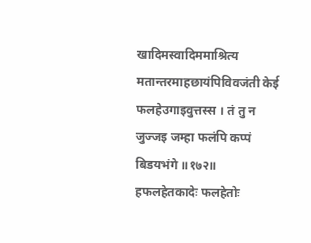खादिमस्वादिममाश्रित्य मतान्तरमाहछायंपिविवजंती केई फलहेउगाइवुत्तस्स । तं तु न जुज्जइ जम्हा फलंपि कप्पं बिडयभंगे ॥१७२॥
हफलहेतकादेः फलहेतोः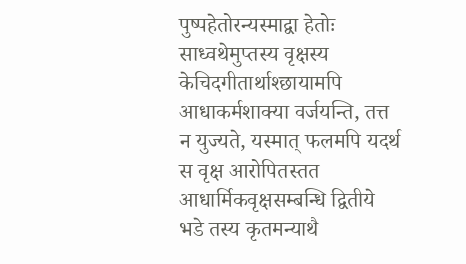पुष्पहेतोरन्यस्माद्वा हेतोः साध्वथेमुप्तस्य वृक्षस्य केचिदगीतार्थाश्छायामपि आधाकर्मशाक्या वर्जयन्ति, तत्त न युज्यते, यस्मात् फलमपि यदर्थ स वृक्ष आरोपितस्तत आधार्मिकवृक्षसम्बन्धि द्वितीये भडे तस्य कृतमन्याथै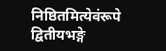निष्ठितमित्येवंरूपे द्वितीयभङ्गे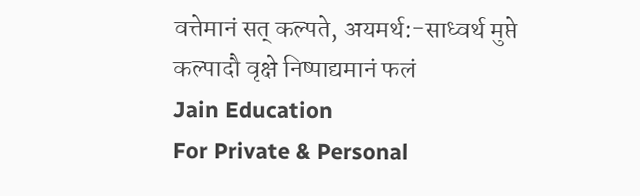वत्तेमानं सत् कल्पते, अयमर्थ:-साध्वर्थ मुप्ते कल्पादौ वृक्षे निष्पाद्यमानं फलं
Jain Education
For Private & Personal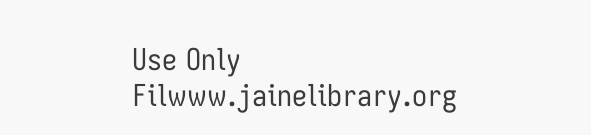Use Only
Filwww.jainelibrary.org